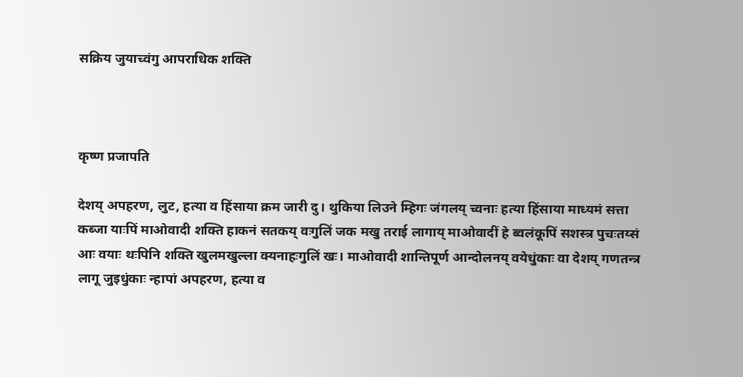सक्रिय जुयाच्वंगु आपराधिक शक्ति



कृष्ण प्रजापति

देशय् अपहरण, लुट, हत्या व हिंसाया क्रम जारी दु। थुकिया लिउने म्हिगः जंगलय् च्वनाः हत्या हिंसाया माध्यमं सत्ता कब्जा याःपिं माओवादी शक्ति हाकनं सतकय् वःगुलिं जक मखु तराई लागाय् माओवादीं हे ब्वलंकूपिं सशस्त्र पुचःतय्सं आः वयाः थःपिनि शक्ति खुलमखुल्ला क्यनाहःगुलिं खः। माओवादी शान्तिपूर्ण आन्दोलनय् वयेधुंकाः वा देशय् गणतन्त्र लागू जुइधुंकाः न्हापां अपहरण, हत्या व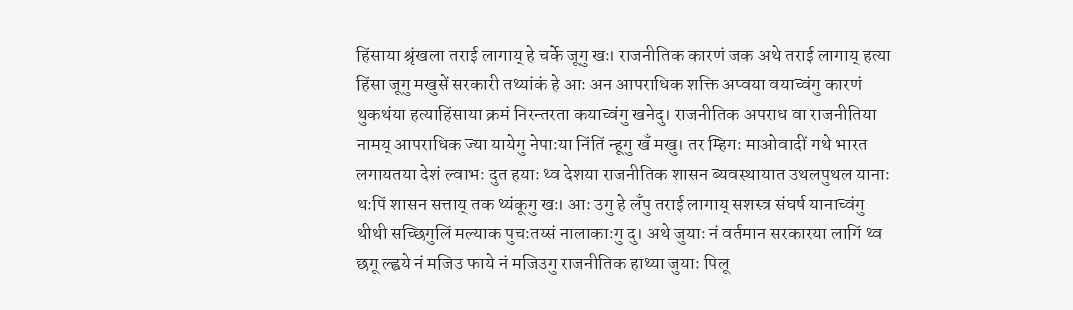हिंसाया श्रृंखला तराई लागाय् हे चर्के जूगु खः। राजनीतिक कारणं जक अथे तराई लागाय् हत्या हिंसा जूगु मखुसें सरकारी तथ्यांकं हे आः अन आपराधिक शक्ति अप्वया वयाच्वंगु कारणं थुकथंया हत्याहिंसाया क्रमं निरन्तरता कयाच्वंगु खनेदु। राजनीतिक अपराध वा राजनीतिया नामय् आपराधिक ज्या यायेगु नेपाःया निंतिं न्हूगु खँ मखु। तर म्हिगः माओवादीं गथे भारत लगायतया देशं ल्वाभः दुत हयाः थ्व देशया राजनीतिक शासन ब्यवस्थायात उथलपुथल यानाः थःपिं शासन सत्ताय् तक थ्यंकूगु खः। आः उगु हे लँपु तराई लागाय् सशस्त्र संघर्ष यानाच्वंगु थीथी सच्छिगुलिं मल्याक पुचःतय्सं नालाकाःगु दु। अथे जुयाः नं वर्तमान सरकारया लागिं थ्व छगू ल्ह्वये नं मजिउ फाये नं मजिउगु राजनीतिक हाथ्या जुयाः पिलू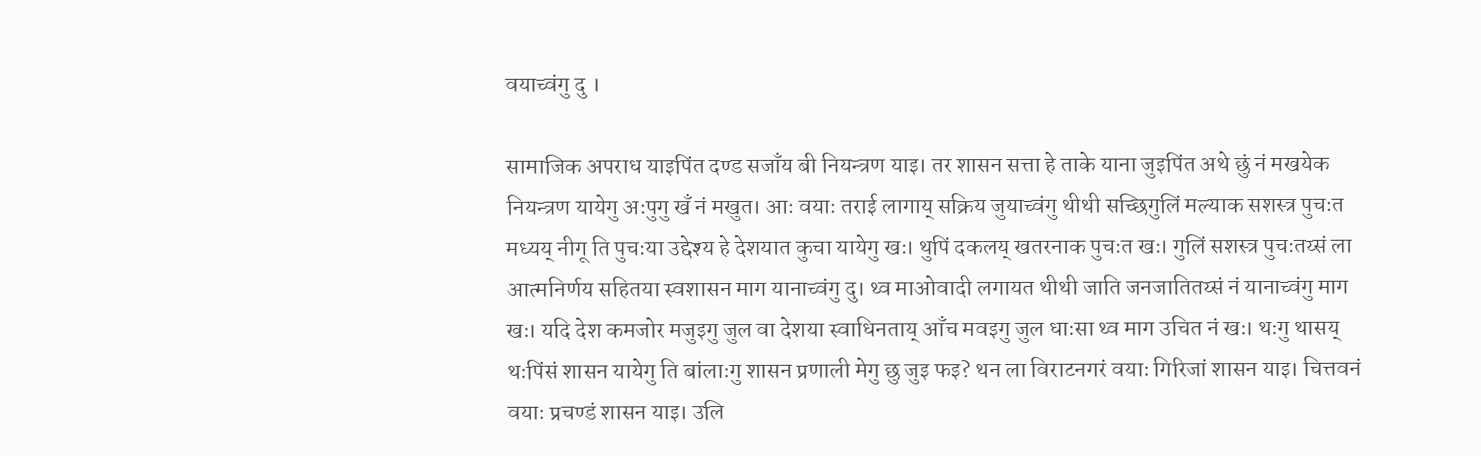वयाच्वंगु दु ।

सामाजिक अपराध याइपिंत दण्ड सजाँय बी नियन्त्रण याइ। तर शासन सत्ता हे ताके याना जुइपिंत अथे छुं नं मखयेक नियन्त्रण यायेगु अःपुगु खँ नं मखुत। आः वयाः तराई लागाय् सक्रिय जुयाच्वंगु थीथी सच्छिगुलिं मल्याक सशस्त्र पुचःत मध्यय् नीगू ति पुचःया उद्देश्य हे देशयात कुचा यायेगु खः। थुपिं दकलय् खतरनाक पुचःत खः। गुलिं सशस्त्र पुचःतय्सं ला आत्मनिर्णय सहितया स्वशासन माग यानाच्वंगु दु। थ्व माओवादी लगायत थीथी जाति जनजातितय्सं नं यानाच्वंगु माग खः। यदि देश कमजोर मजुइगु जुल वा देशया स्वाधिनताय् आँच मवइगु जुल धाःसा थ्व माग उचित नं खः। थःगु थासय् थःपिंसं शासन यायेगु ति बांलाःगु शासन प्रणाली मेगु छु जुइ फइ? थन ला विराटनगरं वयाः गिरिजां शासन याइ। चित्तवनं वयाः प्रचण्डं शासन याइ। उलि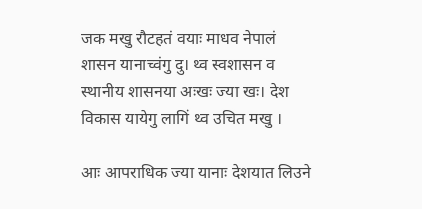जक मखु रौटहतं वयाः माधव नेपालं शासन यानाच्वंगु दु। थ्व स्वशासन व स्थानीय शासनया अःखः ज्या खः। देश विकास यायेगु लागिं थ्व उचित मखु ।

आः आपराधिक ज्या यानाः देशयात लिउने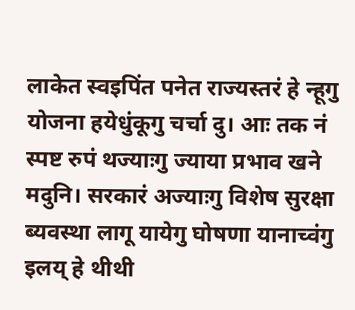लाकेत स्वइपिंत पनेत राज्यस्तरं हे न्हूगु योजना हयेधुंकूगु चर्चा दु। आः तक नं स्पष्ट रुपं थज्याःगु ज्याया प्रभाव खने मदुनि। सरकारं अज्याःगु विशेष सुरक्षा ब्यवस्था लागू यायेगु घोषणा यानाच्वंगु इलय् हे थीथी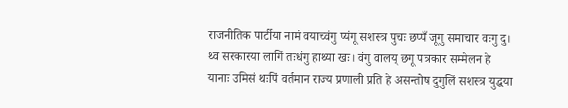राजनीतिक पार्टीया नामं वयाच्वंगु प्यंगू सशस्त्र पुचः छप्पँ जूगु समाचार वःगु दु। थ्व सरकारया लागिं तःधंगु हाथ्या खः। वंगु वालय् छगू पत्रकार सम्मेलन हे यानाः उमिसं थःपिं वर्तमान राज्य प्रणाली प्रति हे असन्तोष दुगुलिं सशस्त्र युद्धया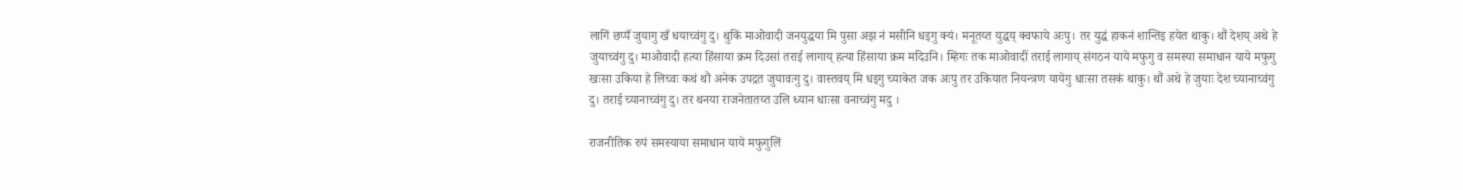लागिं छप्पँ जुयागु खँ धयाच्वंगु दु। थुकिं माओवादी जनयुद्धया मि पुसा अझ नं मसीनि धइगु क्यं। मनूतय्त युद्धय् क्वफाये अःपु। तर युद्धं हाकनं शान्तिइ हयेत थाकु। थौं देशय् अथे हे जुयाच्वंगु दु। माओवादी हत्या हिंसाया क्रम दिउसां तराई लागाय् हत्या हिंसाया क्रम मदिउनि। म्हिगः तक माओवादीं तराई लागाय् संगठन याये मफुगु व समस्या समाधान याये मफुगु खःसा उकिया हे लिच्वः कथं थौं अनेक उपद्रत जुयावःगु दु। वास्तवय् मि धइगु च्याकेत जक अःपु तर उकियात नियन्त्रण यायेगु धाःसा तसकं थाकु। थौं अथे हे जुयाः देश च्यानाच्वंगु दु। तराई च्यानाच्वंगु दु। तर थनया राजनेतातय्त उलि ध्यान धाःसा वनाच्वंगु मदु ।

राजनीतिक रुपं समस्याया समाधान याये मफुगुलिं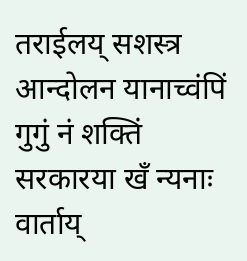तराईलय् सशस्त्र आन्दोलन यानाच्वंपिं गुगुं नं शक्तिं सरकारया खँ न्यनाः वार्ताय्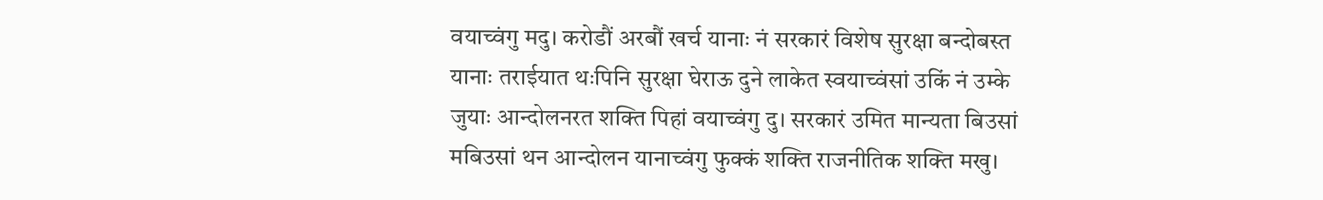वयाच्वंगु मदु। करोडौं अरबौं खर्च यानाः नं सरकारं विशेष सुरक्षा बन्दोबस्त यानाः तराईयात थःपिनि सुरक्षा घेराऊ दुने लाकेत स्वयाच्वंसां उकिं नं उम्के जुयाः आन्दोलनरत शक्ति पिहां वयाच्वंगु दु। सरकारं उमित मान्यता बिउसां मबिउसां थन आन्दोलन यानाच्वंगु फुक्कं शक्ति राजनीतिक शक्ति मखु।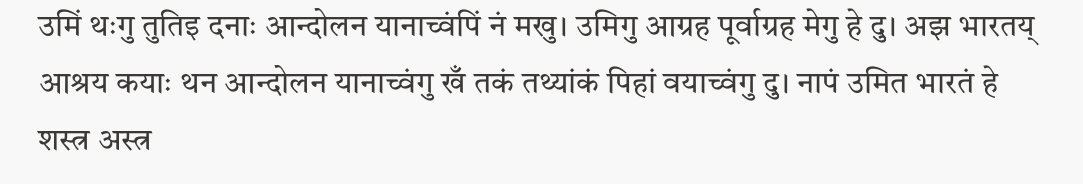उमिं थःगु तुतिइ दनाः आन्दोलन यानाच्वंपिं नं मखु। उमिगु आग्रह पूर्वाग्रह मेगु हे दु। अझ भारतय् आश्रय कयाः थन आन्दोलन यानाच्वंगु खँ तकं तथ्यांकं पिहां वयाच्वंगु दु। नापं उमित भारतं हे शस्त्र अस्त्र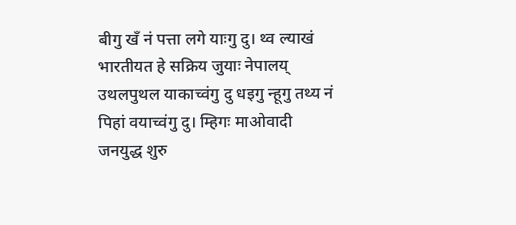बीगु खँ नं पत्ता लगे याःगु दु। थ्व ल्याखं भारतीयत हे सक्रिय जुयाः नेपालय् उथलपुथल याकाच्वंगु दु धइगु न्हूगु तथ्य नं पिहां वयाच्वंगु दु। म्हिगः माओवादी जनयुद्ध शुरु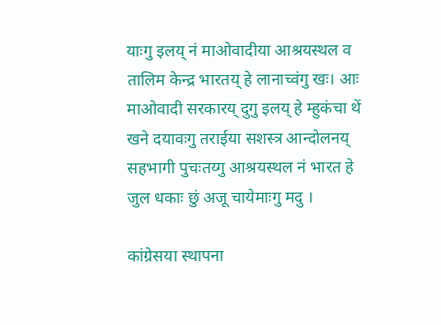याःगु इलय् नं माओवादीया आश्रयस्थल व तालिम केन्द्र भारतय् हे लानाच्वंगु खः। आः माओवादी सरकारय् दुगु इलय् हे म्हुकंचा थें खने दयावःगु तराईया सशस्त्र आन्दोलनय् सहभागी पुचःतय्गु आश्रयस्थल नं भारत हे जुल धकाः छुं अजू चायेमाःगु मदु ।

कांग्रेसया स्थापना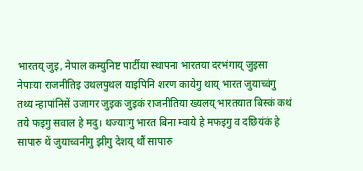भारतय् जुइ, नेपाल कम्युनिष्ट पार्टीया स्थापना भारतया दरभंगाय् जुइसा नेपाःया राजनीतिइ उथलपुथल याइपिनि शरण कायेगु थाय् भारत जुयाच्वंगु तथ्य न्हापांनिसें उजागर जुइक जुइकं राजनीतिया ख्यलय् भारतयात बिस्कं कथं तये फइगु सवाल हे मदु। थज्याःगु भारत बिना म्वाये हे मफइगु व दछियंकं हे सापारु थें जुयाच्वनीगु झीगु देशय् थौं सापारु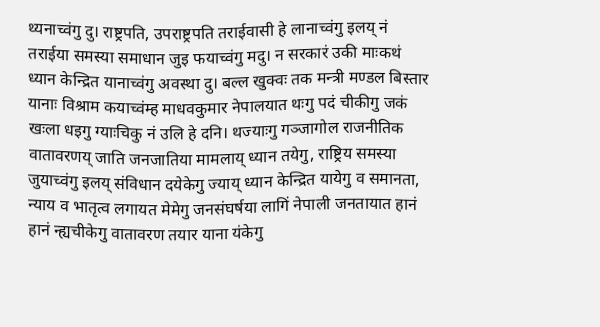थ्यनाच्वंगु दु। राष्ट्रपति, उपराष्ट्रपति तराईवासी हे लानाच्वंगु इलय् नं तराईया समस्या समाधान जुइ फयाच्वंगु मदु। न सरकारं उकी माःकथं ध्यान केन्द्रित यानाच्वंगु अवस्था दु। बल्ल खुक्वः तक मन्त्री मण्डल बिस्तार यानाः विश्राम कयाच्वंम्ह माधवकुमार नेपालयात थःगु पदं चीकीगु जकं खःला धइगु ग्याःचिकु नं उलि हे दनि। थज्याःगु गञ्जागोल राजनीतिक वातावरणय् जाति जनजातिया मामलाय् ध्यान तयेगु, राष्ट्रिय समस्या जुयाच्वंगु इलय् संविधान दयेकेगु ज्याय् ध्यान केन्द्रित यायेगु व समानता, न्याय व भातृत्व लगायत मेमेगु जनसंघर्षया लागिं नेपाली जनतायात हानं हानं न्ह्यचीकेगु वातावरण तयार याना यंकेगु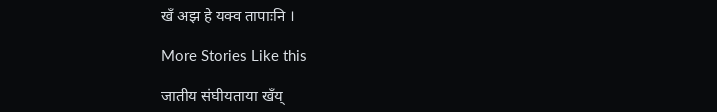खँ अझ हे यक्व तापाःनि ।

More Stories Like this

जातीय संघीयताया खँय्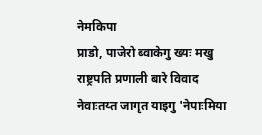नेमकिपा
प्राडो, पाजेरो ब्वाकेगु ख्यः मखु
राष्ट्रपति प्रणाली बारे विवाद
नेवाःतय्त जागृत याइगु 'नेपाःमिया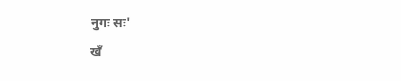नुगः सः'
खँ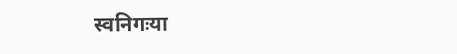स्वनिगःया